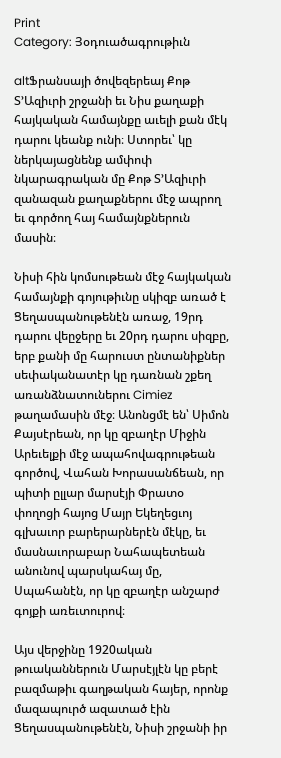Print
Category: Յօդուածագրութիւն

altՖրանսայի ծովեզերեայ Քոթ Տ՚Ազիւրի շրջանի եւ Նիս քաղաքի հայկական համայնքը աւելի քան մէկ դարու կեանք ունի։ Ստորեւ՝ կը ներկայացնենք ամփոփ նկարագրական մը Քոթ Տ՚Ազիւրի զանազան քաղաքներու մէջ ապրող եւ գործող հայ համայնքներուն մասին։

Նիսի հին կոմսութեան մէջ հայկական համայնքի գոյութիւնը սկիզբ առած է Ցեղասպանութենէն առաջ, 19րդ դարու վեըջերը եւ 20րդ դարու սիզբը, երբ քանի մը հարուստ ընտանիքներ սեփականատէր կը դառնան շքեղ առանձնատուներու Cimiez թաղամասին մէջ։ Անոնցմէ են՝ Սիմոն Քայսէրեան, որ կը զբաղէր Միջին Արեւելքի մէջ ապահովագրութեան գործով, Վահան Խորասանճեան, որ պիտի ըլլար մարսէյի Փրատօ փողոցի հայոց Մայր Եկեղեցւոյ գլխաւոր բարերարներէն մէկը, եւ մասնաւորաբար Նահապետեան անունով պարսկահայ մը, Սպահանէն, որ կը զբաղէր անշարժ գոյքի առեւտուրով։

Այս վերջինը 1920ական թուականներուն Մարսէյլէն կը բերէ բազմաթիւ գաղթական հայեր, որոնք մազապուրծ ազատած էին Ցեղասպանութենէն, Նիսի շրջանի իր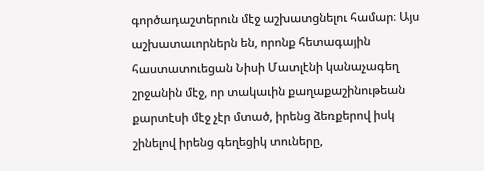գործադաշտերուն մէջ աշխատցնելու համար։ Այս աշխատաւորներն են, որոնք հետագային հաստատուեցան Նիսի Մատլէնի կանաչագեղ շրջանին մէջ, որ տակաւին քաղաքաշինութեան քարտէսի մէջ չէր մտած, իրենց ձեռքերով իսկ շինելով իրենց գեղեցիկ տուները,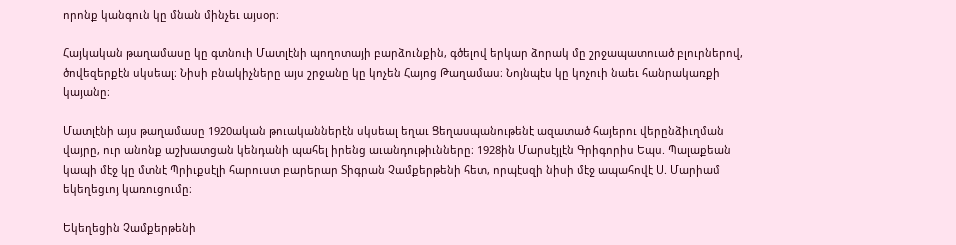որոնք կանգուն կը մնան մինչեւ այսօր։

Հայկական թաղամասը կը գտնուի Մատլէնի պողոտայի բարձունքին, գծելով երկար ձորակ մը շրջապատուած բլուրներով, ծովեզերքէն սկսեալ։ Նիսի բնակիչները այս շրջանը կը կոչեն Հայոց Թաղամաս։ Նոյնպէս կը կոչուի նաեւ հանրակառքի կայանը։

Մատլէնի այս թաղամասը 1920ական թուականներէն սկսեալ եղաւ Ցեղասպանութենէ ազատած հայերու վերընձիւղման վայրը, ուր անոնք աշխատցան կենդանի պահել իրենց աւանդութիւնները։ 1928ին Մարսէյլէն Գրիգորիս Եպս. Պալաքեան կապի մէջ կը մտնէ Պրիւքսէլի հարուստ բարերար Տիգրան Չամքերթենի հետ, որպէսզի նիսի մէջ ապահովէ Ս. Մարիամ եկեղեցւոյ կառուցումը։

Եկեղեցին Չամքերթենի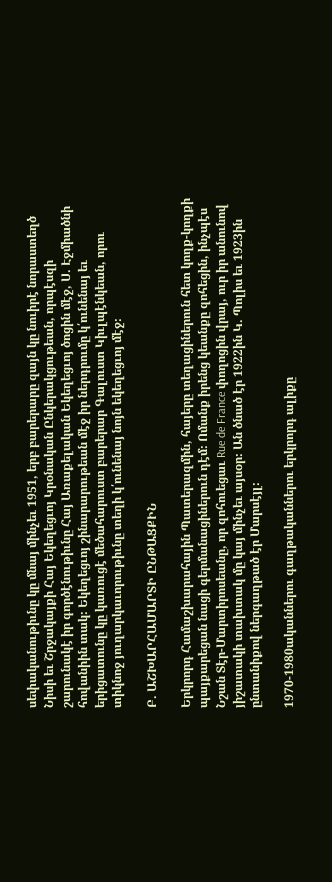սեփականութիւնը կը մնայ մինչեւ 1951, երբ բարերարը զայն կը նուիրէ նորաստեղծ Նիսի եւ Շրջակայքի Հայ Եկեղեցւոյ Կրօնական Ընկերակցութեան, որպէսզի շարունակէ իր գործէնութիւնը Հայ Առաքելական Եկեղեցւոյ ծոցին մէջ, Ս. Էջմիածնի հովանիին տակ։ Եկեղեցւոյ շինարարութեան մէջ իր ներդրումը կ՛ունենայ եւ երիցատունը կը կառուցէ մեծահարուստ բարերար Գալուստ Կիւլպէնկեան, որու տիկնոջ յուղարկաւորութիւնը տեղի կ՛ունենայ նոյն եկեղեցւոյ մէջ։

Բ. ԱՇԽԱՐՀԱՄԱՐՏԻ ԸՆԹԱՑՔԻՆ

Երկրորդ Համաշխարահային Պատերազմին, հայերը տեղացիներուն հետ կողք-կողքի պայքարեցան նացի գերմանացիներուն դէմ։ Ոմանք իրենց կեանքը զոհեցին, ինչպէս Նշան Տէր-Մարտիրոսեանը, որ զոհուեցաւ Rue de France փողոցին վրայ, ուր իր անունով յիշատակի տախտակ մը կայ մինչեւ այսօր։ Ան ծնած էր 1922ին Կ. Պոլիս եւ 1923ին ընտանիքով ներգաղթած էր Մարսէյլ։

1970-1980ականներու գաղթականներու երկրորդ ալիքը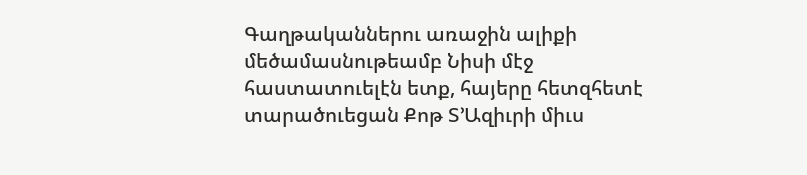Գաղթականներու առաջին ալիքի մեծամասնութեամբ Նիսի մէջ հաստատուելէն ետք, հայերը հետզհետէ տարածուեցան Քոթ Տ՚Ազիւրի միւս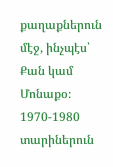քաղաքներուն մէջ, ինչպէս՝ Քան կամ Մոնաքօ։ 1970-1980 տարիներուն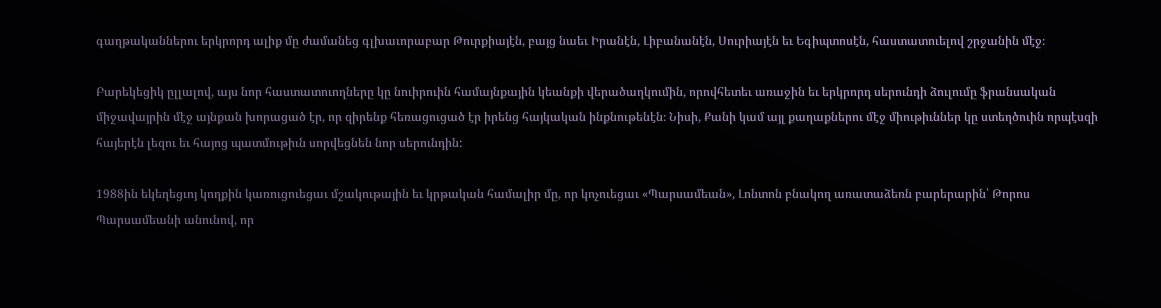գաղթականներու երկրորդ ալիք մը ժամանեց գլխաւորաբար Թուրքիայէն, բայց նաեւ Իրանէն, Լիբանանէն, Սուրիայէն եւ Եգիպտոսէն, հաստատուելով շրջանին մէջ։

Բարեկեցիկ ըլլալով, այս նոր հաստատուողները կը նուիրուին համայնքային կեանքի վերածաղկումին, որովհետեւ առաջին եւ երկրորդ սերունդի ձուլումը ֆրանսական միջավայրին մէջ այնքան խորացած էր, որ զիրենք հեռացուցած էր իրենց հայկական ինքնութենէն։ Նիսի, Քանի կամ այլ քաղաքներու մէջ միութիւններ կը ստեղծուին որպէսզի հայերէն լեզու եւ հայոց պատմութիւն սորվեցնեն նոր սերունդին:

1988ին եկեղեցւոյ կողքին կառուցուեցաւ մշակութային եւ կրթական համալիր մը, որ կոչուեցաւ «Պարսամեան», Լոնտոն բնակող առատաձեռն բարերարին՝ Թորոս Պարսամեանի անունով, որ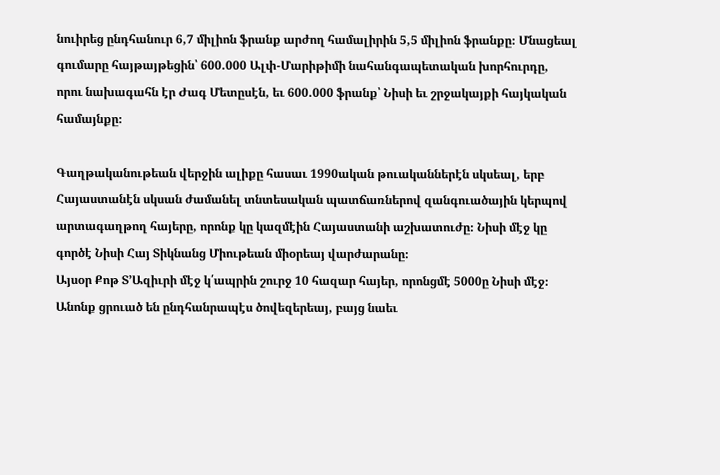նուիրեց ընդհանուր 6,7 միլիոն ֆրանք արժող համալիրին 5,5 միլիոն ֆրանքը։ Մնացեալ գումարը հայթայթեցին՝ 600.000 Ալփ-Մարիթիմի նահանգապետական խորհուրդը, որու նախագահն էր Ժագ Մետըսէն, եւ 600.000 ֆրանք՝ Նիսի եւ շրջակայքի հայկական համայնքը։

Գաղթականութեան վերջին ալիքը հասաւ 1990ական թուականներէն սկսեալ, երբ Հայաստանէն սկսան ժամանել տնտեսական պատճառներով զանգուածային կերպով արտագաղթող հայերը, որոնք կը կազմէին Հայաստանի աշխատուժը։ Նիսի մէջ կը գործէ Նիսի Հայ Տիկնանց Միութեան միօրեայ վարժարանը։
Այսօր Քոթ Տ՚Ազիւրի մէջ կ՛ապրին շուրջ 10 հազար հայեր, որոնցմէ 5000ը Նիսի մէջ։ Անոնք ցրուած են ընդհանրապէս ծովեզերեայ, բայց նաեւ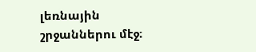լեռնային շրջաններու մէջ։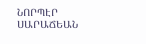ՆՈՐՊԷՐ ՍԱՐԱՃԵԱՆ